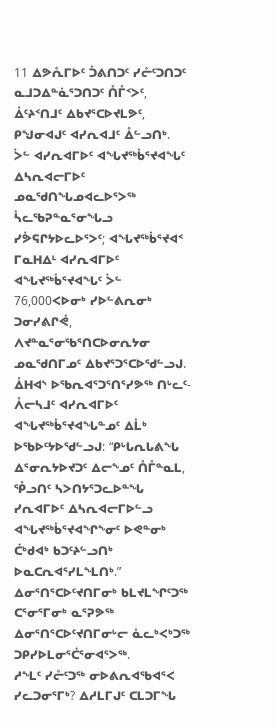11 ᐃᕗᕅᒥᐅᑦ ᑑᕕᑎᑐᑦ ᓯᓔᑦᑐᑎᑐᑦ ᓇᒧᑐᐃᓐᓈᕐᑐᑎᑐᑦ ᑍᒤᑉᐳᑦ, ᐄᑦᔨᑉᑎᒧᑦ ᐃᑲᔪᕐᑕᐅᔪᒪᕗᑦ, ᑭᖑᓂᐊᒍᑦ ᐊᓯᕆᐊᒧᑦ ᐂᓪᓗᑎᒃ.
ᐴᓪ ᐊᓯᕆᐊᒥᐅᑦ ᐊᖓᔪᖅᑳᕐᔪᐊᖓᑦ ᐃᓴᕆᐊᓕᒥᐅᑦ ᓄᓇᖁᑎᖓᓄᐊᓚᐅᕐᐳᖅ ᓵᓚᖃᕈᓐᓇᕐᓂᖓᓗ ᓯᕘᕋᒋᔭᐅᓚᐅᕐᐳᑦ; ᐊᖓᔪᖅᑳᕐᔪᐊᑉ ᒥᓇᕼᐃᒻ ᐊᓯᕆᐊᒥᐅᑦ ᐊᖓᔪᖅᑳᕐᔪᐊᖓᑦ ᐴᓪ 76,000ᐸᐅᓂᒃ ᓯᐅᓪᕕᕆᓂᒃ ᑐᓂᓯᕕᒋᕚ, ᐱᔪᓐᓇᕐᓂᖃᕐᑎᑕᐅᓂᕆᔭᓂ ᓄᓇᖁᑎᒥᓄᑦ ᐃᑲᔪᕐᑐᕐᑕᐅᖁᓪᓗᒍ.
ᐂᕼᐊᔅ ᐅᖃᕆᐊᕐᑐᕐᑎᕐᓯᕗᖅ ᑎᒡᓚᑦ-ᐰᓕᓴᒧᑦ ᐊᓯᕆᐊᒥᐅᑦ ᐊᖓᔪᖅᑳᕐᔪᐊᖓᓐᓄᑦ ᐃᒫᒃ ᐅᖃᐅᑦᔭᐅᖁᓪᓗᒍ: “ᑭᒡᒐᕆᒐᕕᖓ ᐃᕐᓂᕆᔭᐅᔪᑐᑦ ᐃᓕᖕᓄᑦ ᑍᒤᓐᓇᒪ, ᕾᓗᑎᑦ ᓴᐳᑎᔭᕐᑐᓚᐅᓐᖓ ᓯᕆᐊᒥᐅᑦ ᐃᓴᕆᐊᓕᒥᐅᓪᓗ ᐊᖓᔪᖅᑳᕐᔪᐊᖏᖕᓂᑦ ᐅᕙᓐᓂᒃ ᑖᒃᑯᐊᒃ ᑲᑐᑦᔨᓪᓗᑎᒃ ᐅᓇᑕᕆᐊᕐᓯᒪᖕᒪᑎᒃ.”
ᐃᓂᕐᑎᕐᑕᐅᑦᔪᑎᒥᓂᒃ ᑲᒪᔪᒪᖏᑦᑐᖅ ᑕᕐᓂᕐᒥᓂᒃ ᓇᕐᕈᕗᖅ ᐃᓂᕐᑎᕐᑕᐅᑦᔪᑎᒥᓂᒡᓕ ᓈᓚᒃᐸᒃᑐᖅ ᑐᑭᓯᐅᒪᓂᕐᑖᕐᓂᐊᕐᐳᖅ.
ᓱᖕᒪᑦ ᓯᓔᑦᑐᖅ ᓂᐅᕕᕆᐊᖃᐊᕐᐸ ᓯᓚᑐᓂᕐᒥᒃ? ᐃᓱᒪᒥᒍᑦ ᑕᒪᑐᒥᖓ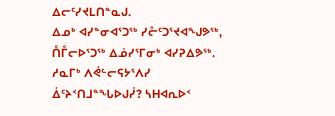ᐃᓕᑦᓯᔪᒪᑎᓐᓇᒍ.
ᐃᓄᒃ ᐊᓯᓐᓂᐊᕐᑐᖅ ᓯᓔᑦᑐᕐᔪᐊᖑᕗᖅ, ᑍᒤᓕᐅᕐᑐᖅ ᐃᓅᓯᕐᒥᓂᒃ ᐊᓯᕈᐃᕗᖅ.
ᓱᓇᒥᒃ ᐱᕚᓪᓕᕋᔭᕐᐱᓯ ᐄᑦᔨᑉᑎᒧᓐᖓᐅᒍᓰ? ᓴᕼᐊᕆᐅᑉ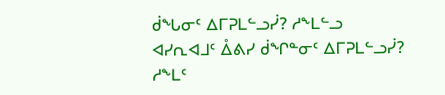ᑰᖓᓂᑦ ᐃᒥᕈᒪᓪᓗᓰ? ᓱᖕᒪᓪᓗ ᐊᓯᕆᐊᒧᑦ ᐂᕕᓯ ᑰᖏᓐᓂᑦ ᐃᒥᕈᒪᓪᓗᓰ?
ᓱᖕᒪᑦ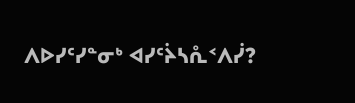ᐱᐅᓯᑦᓯᓐᓂᒃ ᐊᓯᑦᔩᓴᕅᑉᐱᓰ?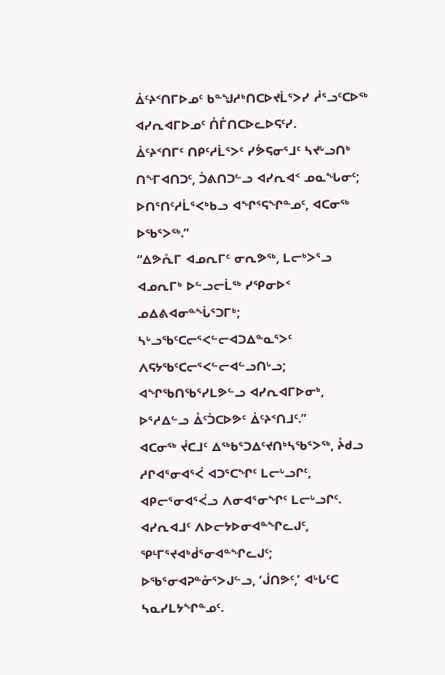ᐄᑦᔨᑉᑎᒥᐅᓄᑦ ᑲᓐᖑᓱᒃᑎᑕᐅᔪᒫᕐᐳᓯ ᓲᕐᓗᑦᑕᐅᖅ ᐊᓯᕆᐊᒥᐅᓄᑦ ᑍᒤᑎᑕᐅᓚᐅᕋᑦᓯ.
ᐄᑦᔨᑉᑎᒥᑦ ᑎᑭᑦᓱᒫᕐᐳᑦ ᓯᕘᕋᓂᕐᒧᑦ ᓴᔪᒡᓗᑎᒃ ᑎᖕᒥᐊᑎᑐᑦ, ᑑᕕᑎᑐᓪᓗ ᐊᓯᕆᐊᑉ ᓄᓇᖓᓂᑦ; ᐅᑎᕐᑎᑦᓱᒫᕐᐸᒃᑲᓗ ᐊᖏᕐᕋᖏᓐᓄᑦ, ᐊᑕᓂᖅ ᐅᖃᕐᐳᖅ.”
“ᐃᕗᕅᒥ ᐊᓄᕆᒥᑦ ᓂᕆᕗᖅ, ᒪᓕᒃᐳᕐᓗ ᐊᓄᕆᒥᒃ ᐅᓪᓗᓕᒫᖅ ᓯᕿᓂᐅᑉ ᓄᐃᕕᐊᓂᓐᖔᕐᑐᒥᒃ; ᓴᒡᓗᖃᑦᑕᓕᕐᐸᓪᓕᐊᑐᐃᓐᓇᕐᐳᑦ ᐱᕋᔭᖃᑦᑕᓕᕐᐸᓪᓕᐊᓪᓗᑎᒡᓗ; ᐊᖏᖃᑎᖃᕐᓯᒪᕗᓪᓗ ᐊᓯᕆᐊᒥᐅᓂᒃ, ᐅᕐᓱᐃᓪᓗ ᐂᑦᑑᑕᐅᕗᑦ ᐄᑦᔨᑉᑎᒧᑦ.”
ᐊᑕᓂᖅ ᔫᑕᒧᑦ ᐃᖅᑲᕐᑐᐃᑦᔪᑎᒃᓴᖃᕐᐳᖅ, ᔧᑯᓗ ᓱᒋᐊᕐᓂᐊᕐᐹ ᐊᑐᕐᑕᖏᑦ ᒪᓕᒡᓗᒋᑦ, ᐊᑭᓕᕐᓂᐊᕐᐹᓗ ᐱᓂᐊᕐᓂᖏᑦ ᒪᓕᒡᓗᒋᑦ.
ᐊᓯᕆᐊᒧᑦ ᐱᐅᓕᔭᐅᓂᐊᓐᖏᓚᒍᑦ, ᕿᒻᒥᕐᔪᐊᒃᑰᕐᓂᐊᓐᖏᓚᒍᑦ; ᐅᖃᕐᓂᐊᕈᓐᓁᕐᐳᒍᓪᓗ, ‘ᒎᑎᕗᑦ,’ ᐊᒡᒐᑦᑕ ᓴᓇᓯᒪᔭᖏᓐᓄᑦ.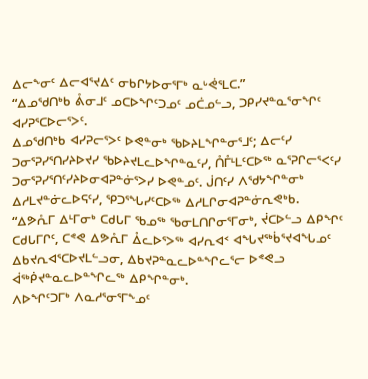ᐃᓕᖕᓂᑦ ᐃᓕᐊᕐᔪᐃᑦ ᓂᑲᒋᔭᐅᓂᕐᒥᒃ ᓇᒡᕚᕐᒪᑕ.”
“ᐃᓄᖁᑎᒃᑲ ᕔᓂᒧᑦ ᓄᑕᐅᖏᑦᑐᓄᑦ ᓄᑖᓄᓪᓗ, ᑐᑭᓯᔪᓐᓇᕐᓂᖏᑦ ᐊᓯᕈᕐᑕᐅᓕᕐᐳᑦ.
ᐃᓄᖁᑎᒃᑲ ᐊᓯᕈᓕᕐᐳᑦ ᐅᕙᓐᓂᒃ ᖃᐅᔨᒪᖏᓐᓂᕐᒧᑦ; ᐃᓕᑦᓯ ᑐᓂᕐᕈᓯᕐᑎᓯᔨᐅᔪᓯ ᖃᐅᔨᔪᒪᓚᐅᖏᓐᓇᑦᓯ, ᑍᒤᒻᒪᑦᑕᐅᖅ ᓇᕐᕈᒋᓕᕐᐸᑦᓯ ᑐᓂᕐᕈᓯᕐᑎᑦᓯᔨᐅᓂᐊᕈᓐᓃᕐᐳᓯ ᐅᕙᓐᓄᑦ. ᒎᑎᑦᓯ ᐱᖁᔭᖏᓐᓂᒃ ᐃᓱᒪᔪᓐᓃᓚᐅᕋᑦᓯ, ᕿᑐᕐᖓᓯᑦᑕᐅᖅ ᐃᓱᒪᒋᓂᐊᕈᓐᓃᕆᕙᒃᑲ.
“ᐃᕗᕅᒥ ᐃᒻᒥᓂᒃ ᑕᑯᒐᒥ ᖃᓄᖅ ᖃᓂᒪᑎᒋᓂᕐᒥᓂᒃ, ᔫᑕᐅᓪᓗ ᐃᑭᖏᑦ ᑕᑯᒐᒥᒋᑦ, ᑕᕝᕙ ᐃᕗᕅᒥ ᐂᓚᐅᕐᐳᖅ ᐊᓯᕆᐊᑉ ᐊᖓᔪᖅᑳᕐᔪᐊᖓᓄᑦ ᐃᑲᔪᕆᐊᕐᑕᐅᔪᒪᓪᓗᓂ, ᐃᑲᔪᕈᓐᓇᓚᐅᓐᖏᓚᕐᓕ ᐅᕝᕙᓗ ᐋᖅᑮᔪᓐᓇᓚᐅᓐᖏᓚᖅ ᐃᑭᖏᓐᓂᒃ.
ᐱᐅᖏᑦᑐᒥᒃ ᐱᓇᓱᕐᓂᕐᒥᖕᓄᑦ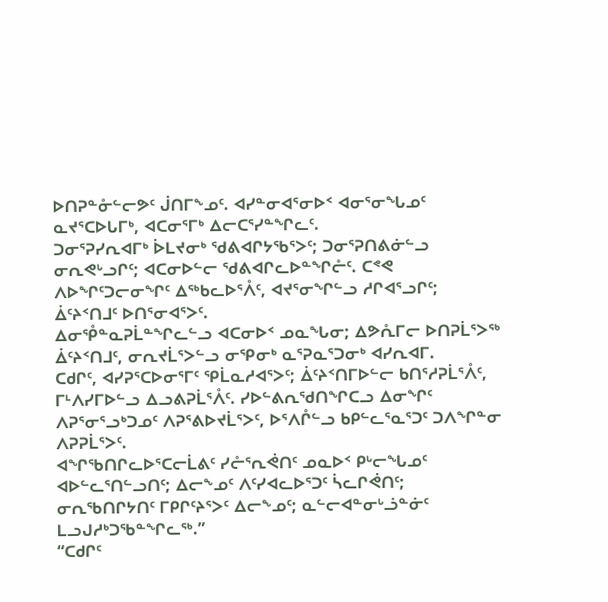ᐅᑎᕈᓐᓁᓪᓕᕗᑦ ᒎᑎᒥᖕᓄᑦ. ᐊᓯᓐᓂᐊᕐᓂᐅᑉ ᐊᓂᕐᓂᖓᓄᑦ ᓇᔪᕐᑕᐅᒐᒥᒃ, ᐊᑕᓂᕐᒥᒃ ᐃᓕᑕᕐᓯᓐᖏᓚᑦ.
ᑐᓂᕐᕈᓯᕆᐊᒥᒃ ᐆᒪᔪᓂᒃ ᖁᕕᐊᒋᔭᖃᕐᐳᑦ; ᑐᓂᕐᕈᑎᕕᓃᓪᓗ ᓂᕆᕙᒡᓗᒋᑦ; ᐊᑕᓂᐅᓪᓕ ᖁᕕᐊᒋᓚᐅᓐᖏᓔᑦ. ᑕᕝᕙ ᐱᐅᖏᑦᑐᓕᓂᖏᑦ ᐃᖅᑲᓚᐅᕐᐰᑦ, ᐊᔪᕐᓂᖏᓪᓗ ᓱᒋᐊᕐᓗᒋᑦ; ᐄᑦᔨᑉᑎᒧᑦ ᐅᑎᕐᓂᐊᕐᐳᑦ.
ᐃᓂᕾᓐᓇᕈᒫᓐᖏᓚᓪᓗ ᐊᑕᓂᐅᑉ ᓄᓇᖓᓂ; ᐃᕗᕅᒥᓕ ᐅᑎᕈᒫᕐᐳᖅ ᐄᑦᔨᑉᑎᒧᑦ, ᓂᕆᔪᒫᕐᐳᓪᓗ ᓂᕿᓂᒃ ᓇᕐᕈᓇᕐᑐᓂᒃ ᐊᓯᕆᐊᒥ.
ᑕᑯᒋᑦ, ᐊᓯᕈᕐᑕᐅᓂᕐᒥᑦ ᕿᒫᓇᓱᐊᕐᐳᑦ; ᐄᑦᔨᑉᑎᒥᐅᓪᓕ ᑲᑎᕐᓱᕈᒫᕐᐰᑦ, ᒥᒻᐱᓯᒥᐅᓪᓗ ᐃᓗᕕᕈᒫᕐᐰᑦ. ᓯᐅᓪᕕᕆᖁᑎᖏᑕᓗ ᐃᓂᖏᑦ ᐱᕈᕐᓂᕐᓗᒃᑐᓄᑦ ᐱᕈᕐᕕᐅᔪᒫᕐᐳᑦ, ᐅᕐᐱᒊᓪᓗ ᑲᑭᓪᓚᕐᓇᕐᑐᑦ ᑐᐱᖏᓐᓂ ᐱᕈᕈᒫᕐᐳᑦ.
ᐊᖏᖃᑎᒋᓚᐅᕐᑕᓕᒫᕕᑦ ᓯᓔᕐᕆᕚᑎᑦ ᓄᓇᐅᑉ ᑭᒡᓕᖓᓄᑦ ᐊᐅᓪᓚᕐᑎᓪᓗᑎᑦ; ᐃᓕᖕᓄᑦ ᐱᑦᓯᐊᓚᐅᕐᑐᑦ ᓵᓚᒋᕚᑎᑦ; ᓂᕆᖃᑎᒋᔭᑎᑦ ᒥᑭᒋᑦᔨᕐᐳᑦ ᐃᓕᖕᓄᑦ; ᓇᓪᓕᐊᓐᓂᒡᓘᓐᓃᑦ ᒪᓗᒍᓱᒃᑐᖃᓐᖏᓚᖅ.”
“ᑕᑯᒋᑦ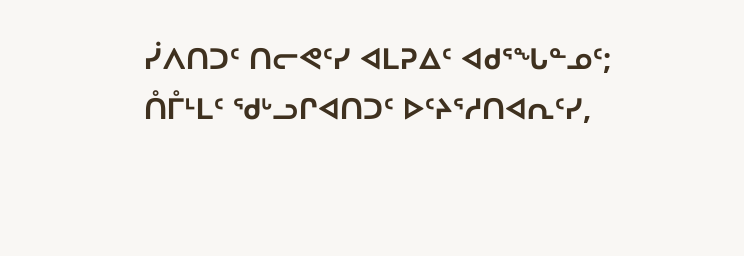ᓰᐱᑎᑐᑦ ᑎᓕᕙᑦᓯ ᐊᒪᕈᐃᑦ ᐊᑯᕐᖓᓐᓄᑦ; ᑍᒤᒻᒪᑦ ᖁᒡᓗᒋᐊᑎᑐᑦ ᐅᑦᔨᕐᓱᑎᐊᕆᑦᓯ,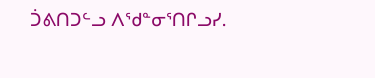ᑑᕕᑎᑐᓪᓗ ᐱᖁᓐᓂᕐᑎᒋᓗᓯ.